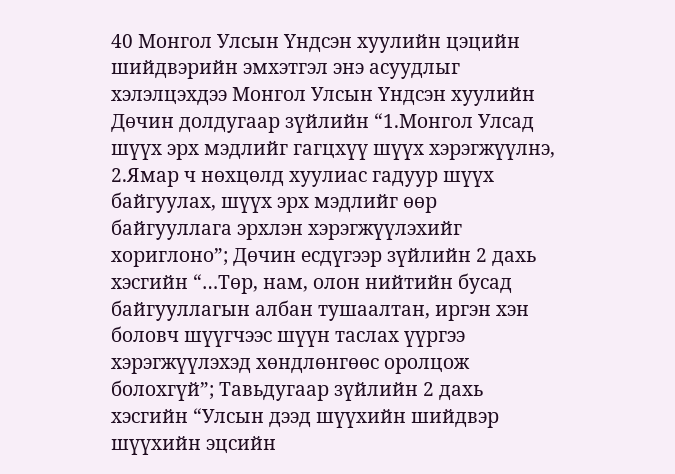40 Монгол Улсын Үндсэн хуулийн цэцийн шийдвэрийн эмхэтгэл энэ асуудлыг хэлэлцэхдээ Монгол Улсын Үндсэн хуулийн Дөчин долдугаар зүйлийн “1.Монгол Улсад шүүх эрх мэдлийг гагцхүү шүүх хэрэгжүүлнэ, 2.Ямар ч нөхцөлд хуулиас гадуур шүүх байгуулах, шүүх эрх мэдлийг өөр байгууллага эрхлэн хэрэгжүүлэхийг хориглоно”; Дөчин есдүгээр зүйлийн 2 дахь хэсгийн “…Төр, нам, олон нийтийн бусад байгууллагын албан тушаалтан, иргэн хэн боловч шүүгчээс шүүн таслах үүргээ хэрэгжүүлэхэд хөндлөнгөөс оролцож болохгүй”; Тавьдугаар зүйлийн 2 дахь хэсгийн “Улсын дээд шүүхийн шийдвэр шүүхийн эцсийн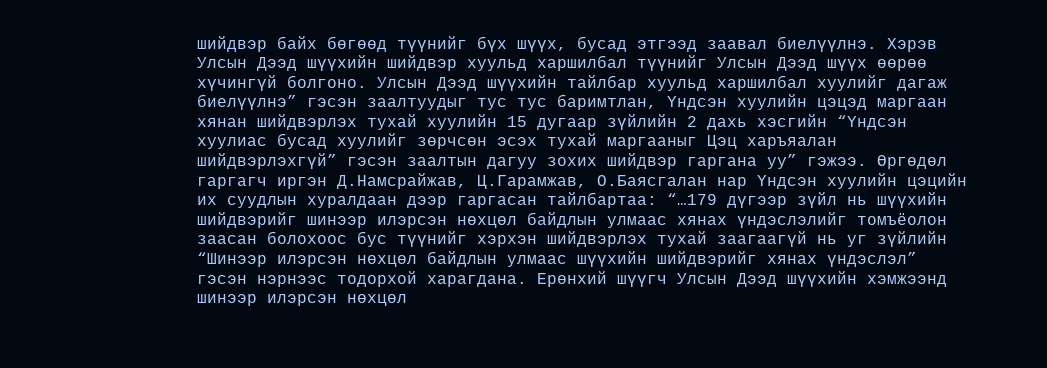шийдвэр байх бөгөөд түүнийг бүх шүүх, бусад этгээд заавал биелүүлнэ. Хэрэв Улсын Дээд шүүхийн шийдвэр хуульд харшилбал түүнийг Улсын Дээд шүүх өөрөө хүчингүй болгоно. Улсын Дээд шүүхийн тайлбар хуульд харшилбал хуулийг дагаж биелүүлнэ” гэсэн заалтуудыг тус тус баримтлан, Үндсэн хуулийн цэцэд маргаан хянан шийдвэрлэх тухай хуулийн 15 дугаар зүйлийн 2 дахь хэсгийн “Үндсэн хуулиас бусад хуулийг зөрчсөн эсэх тухай маргааныг Цэц харъяалан шийдвэрлэхгүй” гэсэн заалтын дагуу зохих шийдвэр гаргана уу” гэжээ. Өргөдөл гаргагч иргэн Д.Намсрайжав, Ц.Гарамжав, О.Баясгалан нар Үндсэн хуулийн цэцийн их суудлын хуралдаан дээр гаргасан тайлбартаа: “…179 дүгээр зүйл нь шүүхийн шийдвэрийг шинээр илэрсэн нөхцөл байдлын улмаас хянах үндэслэлийг томъёолон заасан болохоос бус түүнийг хэрхэн шийдвэрлэх тухай заагаагүй нь уг зүйлийн “Шинээр илэрсэн нөхцөл байдлын улмаас шүүхийн шийдвэрийг хянах үндэслэл” гэсэн нэрнээс тодорхой харагдана. Ерөнхий шүүгч Улсын Дээд шүүхийн хэмжээнд шинээр илэрсэн нөхцөл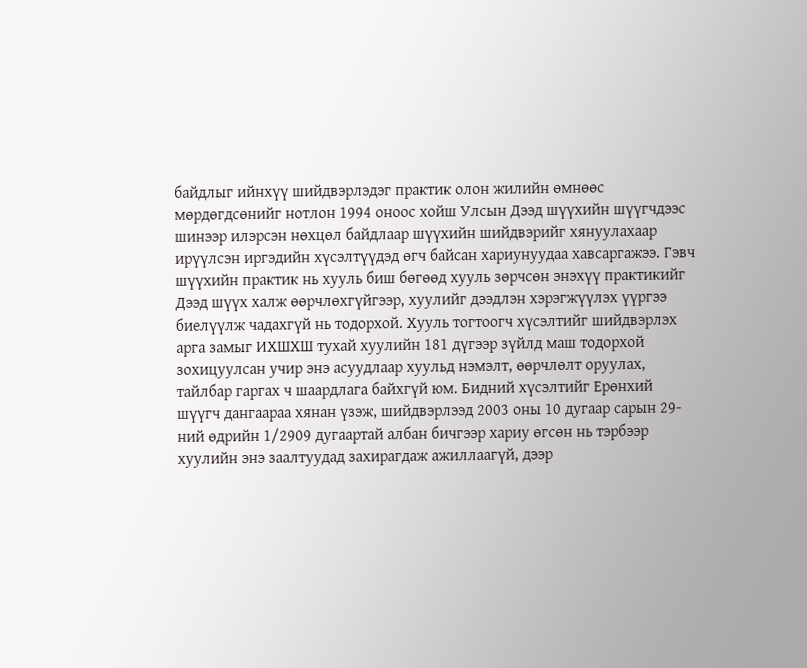байдлыг ийнхүү шийдвэрлэдэг практик олон жилийн өмнөөс мөрдөгдсөнийг нотлон 1994 оноос хойш Улсын Дээд шүүхийн шүүгчдээс шинээр илэрсэн нөхцөл байдлаар шүүхийн шийдвэрийг хянуулахаар ирүүлсэн иргэдийн хүсэлтүүдэд өгч байсан хариунуудаа хавсаргажээ. Гэвч шүүхийн практик нь хууль биш бөгөөд хууль зөрчсөн энэхүү практикийг Дээд шүүх халж өөрчлөхгүйгээр, хуулийг дээдлэн хэрэгжүүлэх үүргээ биелүүлж чадахгүй нь тодорхой. Хууль тогтоогч хүсэлтийг шийдвэрлэх арга замыг ИХШХШ тухай хуулийн 181 дүгээр зүйлд маш тодорхой зохицуулсан учир энэ асуудлаар хуульд нэмэлт, өөрчлөлт оруулах, тайлбар гаргах ч шаардлага байхгүй юм. Бидний хүсэлтийг Ерөнхий шүүгч дангаараа хянан үзэж, шийдвэрлээд 2003 оны 10 дугаар сарын 29-ний өдрийн 1/2909 дугаартай албан бичгээр хариу өгсөн нь тэрбээр хуулийн энэ заалтуудад захирагдаж ажиллаагүй, дээр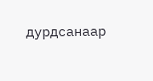дурдсанаар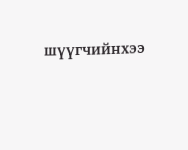шүүгчийнхээ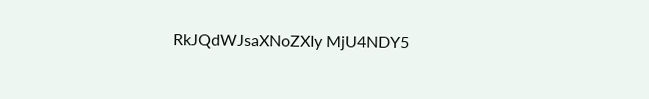RkJQdWJsaXNoZXIy MjU4NDY5